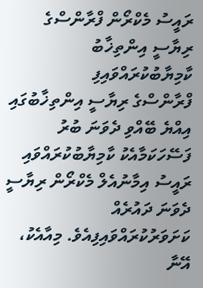ރައީސު މެކްރޯން ފްރާންސްގެ ރިޔާސީ އިންތިޚާބު ކާމިޔާބުކުރައްވައިފި
ފްރާންސްގެ ރިޔާސީ އިންތިޚާބުގައި އިއްޔެ ބޭއްވި ދެވަނަ ބުރު ފަސޭހަކަމާއެކު ކާމިޔާބުކުރައްވައި ރައީސު އިމާނުއެލް މެކްރޯން ރިޔާސީ ދެވަނަ ދައުރެއް ކަށަވަރުކުރައްވައިފިއެވެ. މިއާއެކު، އޭނާ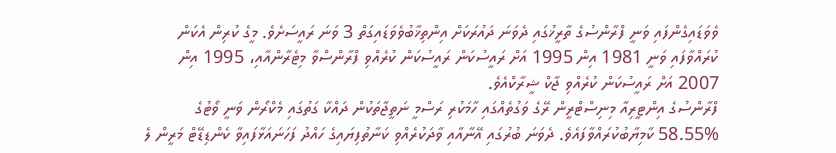ވެވަޑައިގެންފައި ވަނީ ފްރާންސުގެ ތާރީޚުގައި ދެވަނަ ދައުރަކަށް އިންތިޚާބުވެވަޑައިގަތް 3 ވަނަ ރައީސަށެވެ. މީގެ ކުރިން އެކަން ކުރައްވާފައި ވަނީ 1981 އިން 1995 އަށް ރައީސުކަން ރައީސުކަން ކުރެއްވި ފްރާންސްވާ މިޓެރާންއާއި، 1995 އިން 2007 އަށް ރައީސުކަން ކުރެއްވި ޖާކް ޝީރާކްއެވެ.
ފްރާންސުގެ އިންޓީރިއާ މިނިސްޓްރީން ރޭގެ ވަގުތެއްގައި ހާމަކުރި ރަސްމީ ނަތީޖާތަކުން ދައްކާ ގަތުގައި މެކްރޯން ވަނީ ވޯޓުގެ %58.55 ކާމިޔާބުކުރައްވާފައެވެ. ދެވަނަ ބުރުގައި އޭނާއާއި ވާދަކުރެއްވި ކަނާތުފިޔައިގެ ހައްދު ފަހަނައަޅާފައިވާ ކެންޑިޑޭޓް މަރީން ލެ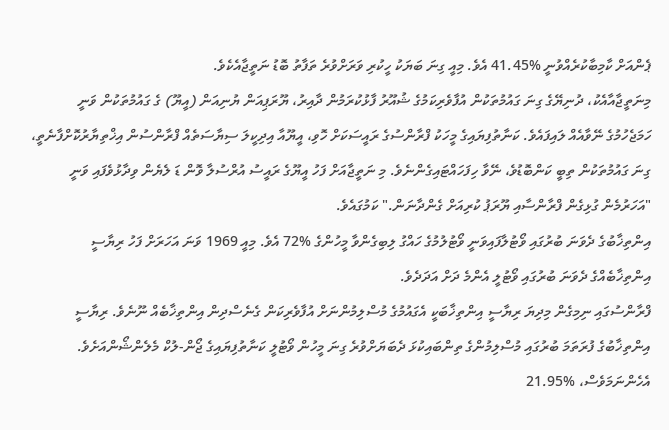ޕެންއަށް ކާމިބާކުރެއްވުނީ %41.45 އެވެ. މިއީ ގިނަ ބަޔަކު ހީކުރި ވަރަށްވުރެ ތަފާތު ބޮޑު ނަތީޖާއެކެވެ.
މިނަތީޖާއާއެކު، ދުނިޔޭގެ ގިނަ ގައުމުތަކުން އުފާވެރިކަމުގެ ޝުއޫރު ފާޅުކުރަމުން ދާއިރު، ޔޫރަޕިއަން ޔުނިއަން (އީޔޫ) ގެ ގައުމުތަކުން ވަނީ ހަމަޖެހުމުގެ ނޭވާއެއް ލައިފައެވެ. ކަނާތުފިޔައިގެ މީހަކު ފްރާންސުގެ ރައީސަކަށް ހޮވި، އީޔޫއާ އިދިކީލަ ސިޔާސަތެއް ފްރާންސުން އިޚްތިޔާރުކޮށްފާނެތީ، ގިނަ ގައުމުތަކުން ތިބީ ކަންބޮޑުވެ، ނޭވާ ހިފަހައްޓައިގެންނެވެ. މި ނަތީޖާއަށް ފަހު އީޔޫގެ ރައީސު އުރްސުލާ ވޮން ޑަ ލެޔެން ވިދާޅުވެފައި ވަނީ "އަހަރުމެން ގުޅިގެން ފްރާންސާއި ޔޫރަޕު ކުރިއަށް ގެންދާނަން." ކަމުގައެވެ.
އިންތިޚާބުގެ ދެވަނަ ބުރުގައި ވޯޓުލާފައިވަނީ ވޯޓުލުމުގެ ހައްގު ލިބިގެންވާ މީހުންގެ %72 އެވެ. މިއީ 1969 ވަނަ އަހަރަށް ފަހު ރިޔާސީ އިންތިޚާބެއްގެ ދެވަނަ ބުރުގައި ވޯޓުލީ އެންމެ ދަށް އަދަދެވެ.
ފްރާންސުގައި ނިމިގެން މިދިޔަ ރިޔާސީ އިންތިޚާބަކީ އެގައުމުގެ މުސްލިމުންނަށް އުފާވެރިކަން ގެނެސްދިން އިންތިޚާބެއް ނޫނެވެ. ރިޔާސީ އިންތިޚާބުގެ ފުރަތަމަ ބުރުގައި މުސްލިމުންގެ ތިންބައިކުޅަ ދެބަޔަށްވުރެ ގިނަ މީހުން ވޯޓުލީ ކަނާތުފިޔައިގެ ޖޯން-ލުކް މެލެންޝޯންއަށެވެ. އެހެންނަމަވެސް، %21.95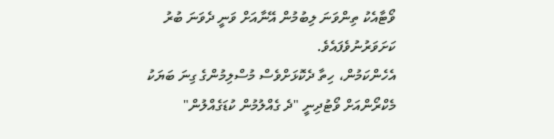ވޯޓާއެކު ތިންވަނަ ލިބުމުން އޭނާއަށް ވަނީ ދެވަނަ ބުރު ކަށަވަރުނުވެފައެވެ.
އެހެންކަމުން، ހިތާ ދެކޮޅަށްވެސް މުސްލިމުންގެ ގިނަ ބަޔަކު މެކްރޯންއަށް ވޯޓުދިނީ "ދެ ގެއްލުމުން ކުޑަގެއްލުން"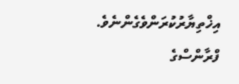އިޚްތިޔާރުކުރަންވެގެންނެވެ. ފްރާންސްގެ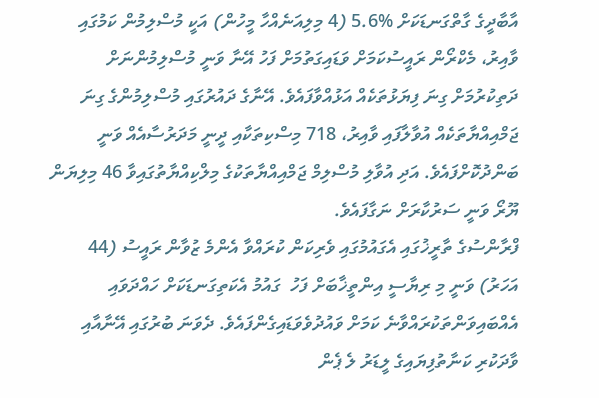އާބާދީގެ ގާތްގަނޑަކަށް %5.6 (4 މިލިއަނެއްހާ މީހުން) އަކީ މުސްލިމުން ކަމުގައި ވާއިރު، މެކްރޯން ރައީސުކަމަށް ވަޑައިގަތުމަށް ފަހު އޭނާ ވަނީ މުސްލިމުންނަށް ދަތިކުރުމަށް ގިނަ ފިޔަޅުތަކެއް އަޅުއްވާފައެވެ. އޭނާގެ ދައުރުގައި މުސްލިމުންގެ ގިނަ ޖަމްއިއްޔާތަކެއް އުވާލާފައި ވާއިރު، 718 މިސްކިތަކާއި ދީނީ މަދަރުސާއެއް ވަނީ ބަންދުކޮށްފައެވެ. އަދި އުވާލި މުސްލިމް ޖަމްއިއްޔާތަކުގެ މިލްކިއްޔާތުގައިވާ 46 މިލިޔަން ޔޫރޯ ވަނީ ސަރުކާރަށް ނަގާފައެވެ.
ފްރާންސުގެ ތާރީޚުގައި އެގައުމުގައި ވެރިކަން ކުރައްވާ އެންމެ ޒުވާން ރައީސު (44 އަހަރު) ވަނީ މި ރިޔާސީ އިންތީޚާބަށް ފަހު  ގައުމު އެކަތިގަނޑަކަށް ހައްދަވައި އެއްބައިވަންތަކުރައްވާނެ ކަމަށް ވައުދުވެވަޑައިގެންފައެވެ. ދެވަނަ ބުރުގައި އޭނާއާއި ވާދަކުރި ކަނާތުފިޔައިގެ ލީޑަރު ލެ ޕެން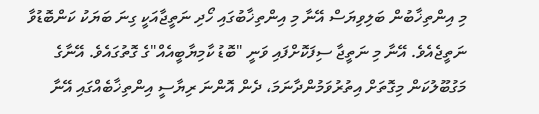މި އިންތިޚާބުން ބަލިވިޔަސް އޭނާ މި އިންތިޚާބުގައި ހޯދި ނަތީޖާއަކީ ގިނަ ބަޔަކު ކަންބޮޑުވާ ނަތީޖެއެވެ. އޭނާ މި ނަތީޖާ ސިފަކޮށްފައި ވަނީ "ބޮޑު ކާމިޔާބީއެއް"ގެ ގޮތުގައެވެ. އޭނާގެ މަގުބޫލުކަން މިގޮތަށް އިތުރުވަމުންދާނަމަ، ދެން އޮންނަ ރިޔާސީ އިންތިޚާބެއްގައި އޭނާ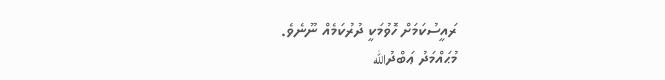ރައީސުކަމަށް ހޮވުމަކީ ދުރުކަމެއް ނޫނެވެ.
މުޙައްމަދު ޢަބްދުالله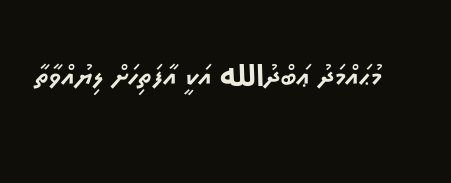މުޙައްމަދު ޢަބްދުالله އަކީ އާފަތިހަށް ލިޔުއްވާތާ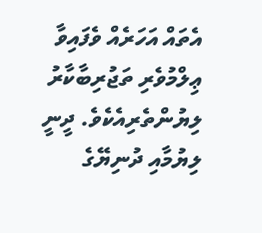އެތައް އަހަރެއް ވެފައިވާ ޢިލްމުވެރި ތަޖުރިބާކާރު ލިޔުންތެރިއެކެވެ. ދީނީ ލިޔުމާއި ދުނިޔޭގެ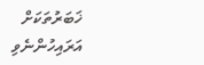ޚަބަރުތަކަށް އަރައިހުންނެވި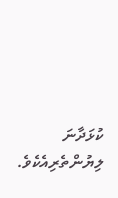ކުޅަދާނަ ލިޔުންތެރިއެކެވެ.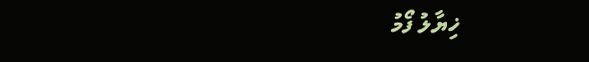ޚިޔާލު ފޯމު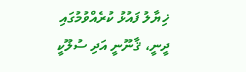ޚިޔާލު ފައުޅު ކުރެއްވުމުގައި ދީނީ، ޤާނޫނީ އަދި ސުލޫކީ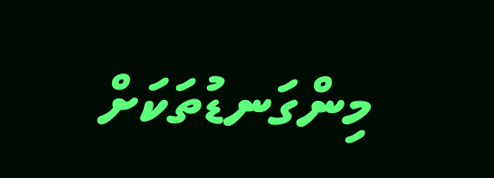މިންގަނޑުތަކަށް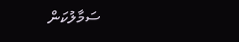ސަމާލުކަން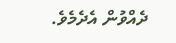ދެއްވުން އެދެމެވެ.